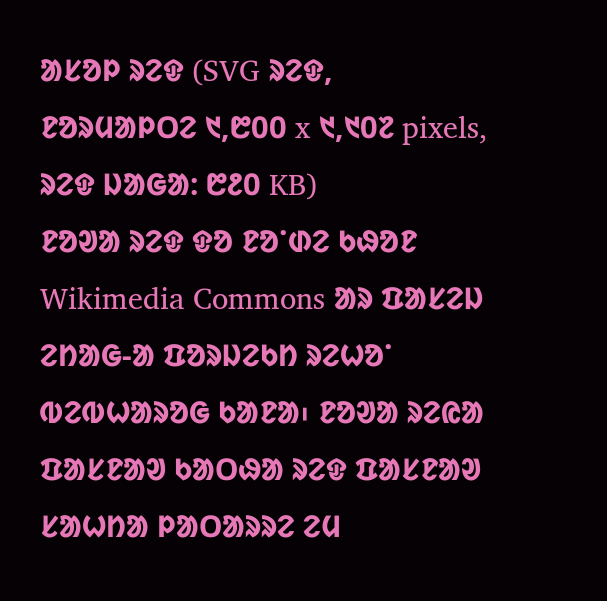ᱟᱥᱚᱞ ᱨᱮᱫ (SVG ᱨᱮᱫ, ᱱᱚᱨᱢᱟᱞᱛᱮ ᱑,᱘᱐᱐ x ᱑,᱑᱐᱗ pixels, ᱨᱮᱫ ᱡᱟᱜᱟ: ᱘᱒᱐ KB)
ᱱᱚᱣᱟ ᱨᱮᱫ ᱫᱚ ᱱᱚᱸᱰᱮ ᱠᱷᱚᱱ Wikimedia Commons ᱟᱨ ᱯᱟᱥᱮᱡ ᱮᱴᱟᱜ-ᱟ ᱯᱚᱨᱡᱮᱠᱴ ᱨᱮᱦᱚᱸ ᱵᱮᱵᱦᱟᱨᱚᱜ ᱠᱟᱱᱟ᱾ ᱱᱚᱣᱟ ᱨᱮᱭᱟ ᱯᱟᱥᱱᱟᱣ ᱠᱟᱛᱷᱟ ᱨᱮᱫ ᱯᱟᱥᱱᱟᱣ ᱥᱟᱦᱴᱟ ᱞᱟᱛᱟᱨᱨᱮ ᱮᱢ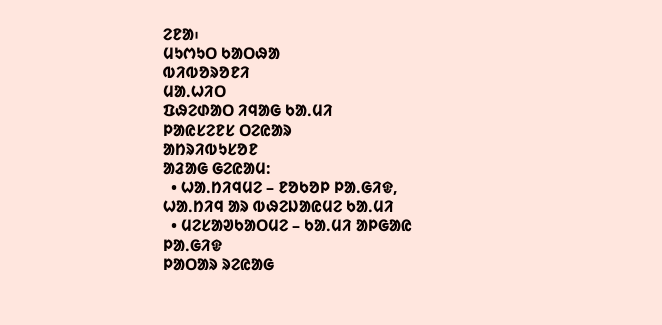ᱮᱱᱟ᱾
ᱢᱩᱬᱩᱛ ᱠᱟᱛᱷᱟ
ᱵᱤᱵᱚᱨᱚᱱᱤ
ᱢᱟᱹᱦᱤᱛ
ᱯᱷᱮᱰᱟᱛ ᱤᱧᱟᱜ ᱠᱟᱹᱢᱤ
ᱞᱟᱭᱥᱮᱱᱥ ᱛᱮᱭᱟᱨ
ᱟᱴᱨᱤᱵᱩᱥᱚᱱ
ᱟᱲᱟᱜ ᱜᱮᱭᱟᱢ:
  • ᱦᱟᱹᱴᱤᱧᱢᱮ – ᱱᱚᱠᱚᱞ ᱞᱟᱹᱜᱤᱫ, ᱦᱟᱹᱴᱤᱧ ᱟᱨ ᱵᱷᱮᱡᱟᱭᱢᱮ ᱠᱟᱹᱢᱤ
  • ᱢᱮᱥᱟᱣᱠᱟᱛᱢᱮ – ᱠᱟᱹᱢᱤ ᱟᱞᱜᱟᱭ ᱞᱟᱹᱜᱤᱫ
ᱞᱟᱛᱟᱨ ᱨᱮᱭᱟᱜ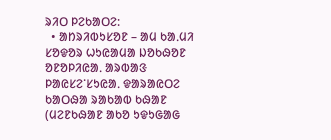ᱨᱤᱛ ᱞᱮᱠᱟᱛᱮ:
  • ᱟᱴᱨᱤᱵᱩᱥᱚᱱ – ᱟᱢ ᱠᱟᱹᱢᱤ ᱥᱚᱫᱚᱨ ᱦᱩᱭᱟᱢᱟ ᱡᱚᱠᱷᱚᱱ ᱚᱱᱚᱞᱤᱭᱟᱹ ᱟᱨᱵᱟᱝ ᱞᱟᱭᱥᱮᱸᱥᱩᱭᱟᱹ ᱫᱟᱨᱟᱭᱛᱮ ᱠᱟᱛᱷᱟ ᱨᱟᱠᱟᱵ ᱠᱷᱟᱱ (ᱢᱮᱱᱠᱷᱟᱱ ᱟᱠᱚ ᱩᱫᱩᱜᱟᱜ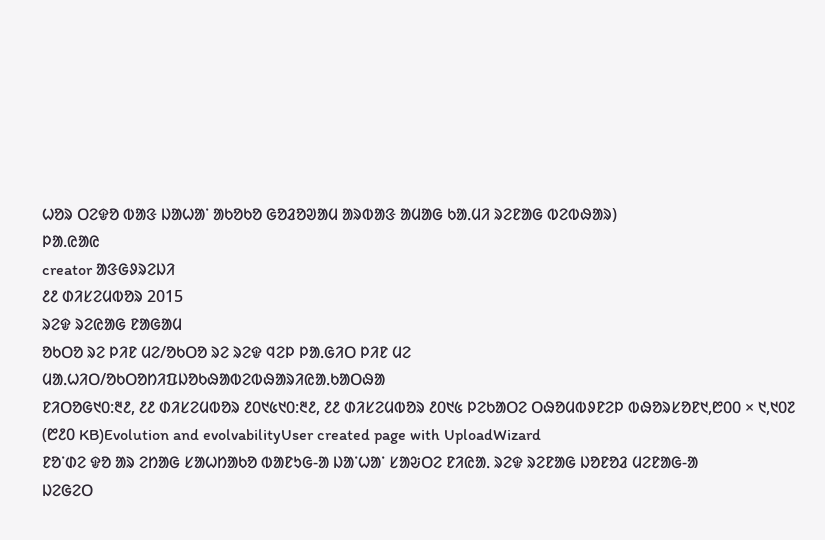ᱦᱚᱨ ᱛᱮᱫᱚ ᱵᱟᱝ ᱡᱟᱦᱟᱸ ᱟᱠᱚᱠᱚ ᱜᱚᱲᱚᱣᱟᱢ ᱟᱨᱵᱟᱝ ᱟᱢᱟᱜ ᱠᱟᱹᱢᱤ ᱨᱮᱱᱟᱜ ᱵᱮᱵᱷᱟᱨ)
ᱞᱟ.ᱭᱟᱭ
creator ᱟᱝᱜᱽᱨᱮᱡᱤ
᱒᱒ ᱰᱤᱥᱮᱢᱵᱚᱨ 2015
ᱨᱮᱫ ᱨᱮᱭᱟᱜ ᱱᱟᱜᱟᱢ
ᱚᱠᱛᱚ ᱨᱮ ᱞᱤᱱ ᱢᱮ/ᱚᱠᱛᱚ ᱨᱮ ᱨᱮᱫ ᱧᱮᱞ ᱞᱟᱹᱜᱤᱛ ᱞᱤᱱ ᱢᱮ
ᱢᱟᱹᱦᱤᱛ/ᱚᱠᱛᱚᱴᱤᱯᱡᱚᱠᱷᱟᱵᱮᱵᱷᱟᱨᱤᱭᱟᱹᱠᱟᱛᱷᱟ
ᱱᱤᱛᱚᱜ᱑᱐:᱓᱒, ᱒᱒ ᱰᱤᱥᱮᱢᱵᱚᱨ ᱒᱐᱑᱕᱑᱐:᱓᱒, ᱒᱒ ᱰᱤᱥᱮᱢᱵᱚᱨ ᱒᱐᱑᱕ ᱞᱮᱠᱟᱛᱮ ᱛᱷᱚᱢᱵᱽᱱᱮᱞ ᱵᱷᱚᱨᱥᱚᱱ᱑,᱘᱐᱐ × ᱑,᱑᱐᱗ (᱘᱒᱐ KB)Evolution and evolvabilityUser created page with UploadWizard
ᱱᱚᱸᱰᱮ ᱫᱚ ᱟᱨ ᱮᱴᱟᱜ ᱥᱟᱦᱴᱟᱠᱚ ᱵᱟᱱᱩᱜ-ᱟ ᱡᱟᱸᱦᱟᱸ ᱥᱟᱶᱛᱮ ᱱᱤᱭᱟᱹ ᱨᱮᱫ ᱨᱮᱱᱟᱜ ᱡᱚᱱᱚᱲ ᱢᱮᱱᱟᱜ-ᱟ
ᱡᱮᱜᱮᱛ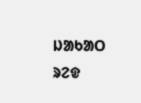ᱡᱟᱠᱟᱛ ᱨᱮᱫ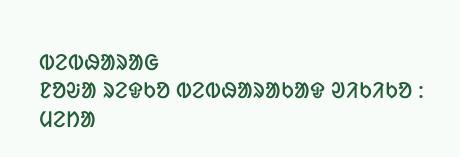ᱵᱮᱵᱷᱟᱨᱟᱜ
ᱱᱚᱶᱟ ᱨᱮᱫᱠᱚ ᱵᱮᱵᱷᱟᱨᱟᱠᱟᱫ ᱣᱤᱠᱤᱠᱚ :
ᱢᱮᱴᱟ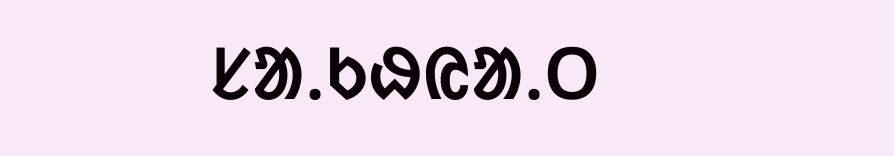ᱥᱟᱹᱠᱷᱭᱟᱹᱛ